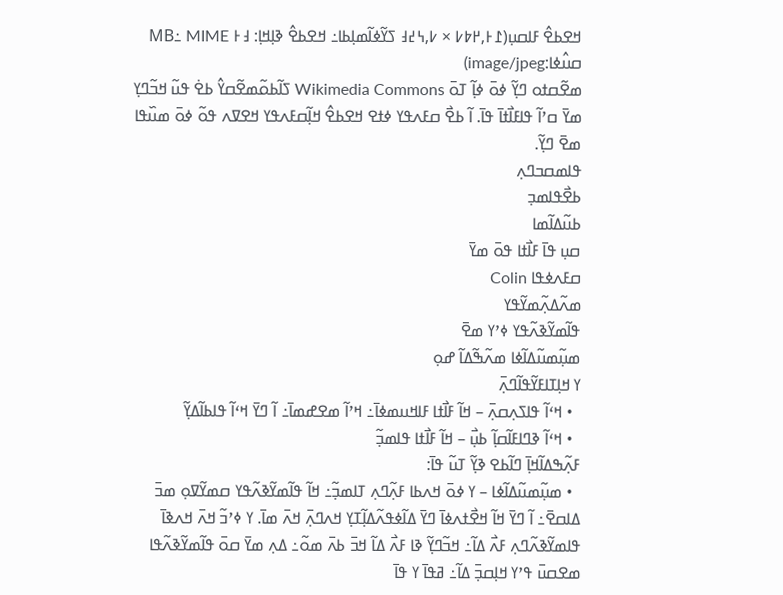ߞߐߕߐ߮ ߓߊߛߎ߲(߁߅,߂߈߇ × ߇,߆߄߃ ߖߌ߬ߦߊ߬ߘߊ߲ߕߊ߸ ߞߐߕߐ߮ ߢߊ߲ߞߊ߲: ߃߅ MB߸ MIME ߛߎ߮ߦߊ:image/jpeg)
ߘߐ߬ߛߙߋ ߣߌ߲߬ ߦߋ߫ ߦߊ߲߬ ߠߋ߫ Wikimedia Commons ߖߊ߬ߕߋ߬ߘߐ߬ߛߌ߮ ߕߐ߭ ߟߎ߬ ߞߏ߬ߣߌ߲ ߘߌ߫ ߛߴߊ߬ ߟߊߓߊ߯ߙߊ߫ ߟߊ߫. ߊ߬ ߕߐ߯ ߛߓߍߟߌ ߦߙߐ ߞߐߕߐ߮ ߞߊ߲߬ߛߓߍߟߌ ߞߐߜߍ ߟߋ߬ ߦߋ߫ ߘߎ߰ߟߊ ߘߐ߫ ߣߌ߲߬.
ߟߊߘߛߏߣߍ߲
ߕߐ߯ߟߊߘߏ߲
ߕߎ߬ߡߊ߬ߘߊ
ߛߎ߲ ߟߊ߫ ߓߊ߯ߙߊ ߟߋ߫ ߘߌ߫
ߛߓߍߦߟߊ Colin
ߘߍ߬ߡߍ߲߬ߘߌ߬ߟߌ
ߟߊ߬ߘߌ߬ߢߍ߬ߟߌ ߦߴߌ ߘߐ߫
ߘߎ߲߬ߘߎ߬ߡߊ߬ߦߊ ߘߍ߬ߒ߬ߡߊ߬ ߝߋ߲
ߌ ߞߊ߲ߠߊߓߌ߬ߟߊ߬ߣߍ߲߫
  • ߞߵߊ߬ ߟߊߖߍ߲ߛߍ߲߫ – ߞߊ߬ ߓߊ߯ߙߊ ߓߊߞߎߘߦߊ߫߸ ߞߴߊ߬ ߘߐߝߘߊ߫߸ ߊ߬ ߣߌ߫ ߞߵߊ߬ ߟߊߕߊ߬ߡߌ߲߬
  • ߞߵߊ߬ ߢߣߊߓߊ߬ߛߊ߲߬ ߕߎ߲߯ – ߞߊ߬ ߓߊ߯ߙߊ ߟߊߘߏ߲߬
ߓߍ߲߬ߒߡߊ߬ߞߊ߲߫ ߣߊ߬ߕߐ ߢߌ߲߬ ߠߎ߬ ߟߊ߫:
  • ߘߎ߲߬ߘߎ߬ߡߊ߬ߦߊ – ߌ ߦߋ߫ ߞߍߕߊ ߓߍ߲߬ߣߍ߲ ߠߊߘߏ߲߬߸ ߞߊ߬ ߟߊ߬ߘߌ߬ߢߍ߬ߟߌ ߛߘߌ߬ߜߋ߲ ߘߏ߫ ߡߊߛߐ߫߸ ߊ߬ ߣߌ߫ ߞߊ߬ ߞߐ߯ߙߍߦߊ߫ ߣߌ߫ ߡߊ߬ߦߟߍ߬ߡߊ߲߬ߠߌ߲ ߞߍߣߍ߲߫ ߞߍ߫ ߘߊ߫. ߌ ߦߴߏ߬ ߞߍ߫ ߞߍߢߊ߫ ߟߊߘߌ߬ߢߍ߬ߣߍ߲ ߓߍ߯ ߡߊ߬߸ ߞߏ߬ߣߌ߲߬ ߢߊ ߓߍ߯ ߡߊ߬ ߞߏ߫ ߕߍ߫ ߘߋ߬߸ ߡߍ߲ ߘߌ߫ ߛߋ߫ ߟߊ߬ߘߌ߬ߢߍ߬ߟߊ ߘߐߛߎ߫ ߟߴߌ ߞߊ߲ߛߏ߲߫ ߡߊ߬߸ ߥߟߊ߫ ߌ ߟߊ߫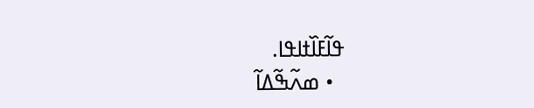ߟߊ߬ߓߊ߰ߙߊߟߊ.
  • ߘߍ߬ߒ߬ߡߊ߬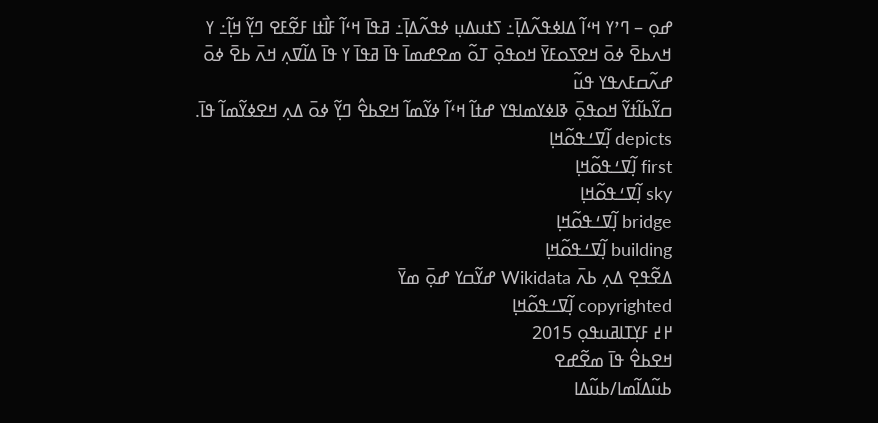ߝߋ߲ – ߣߴߌ ߞߵߊ߬ ߡߊߦߟߍ߬ߡߊ߲߫߸ ߖߙߎߡߎ߲ ߦߟߍ߬ߡߊ߲߫߸ ߥߟߊ߫ ߞߵߊ߬ ߓߊ߯ߙߊ ߓߐ߬ߓߐ ߣߌ߲߬ ߞߊ߲߬߸ ߌ ߞߍߕߐ߫ ߦߋ߫ ߞߐߖߋߓߌ߫ ߞߋߟߋ߲߫ ߠߋ߬ ߘߐߝߘߊ߫ ߟߊ߫ ߥߟߊ߫ ߌ ߟߊ߫ ߡߊ߬ߜߍ߲ ߞߍ߫ ߕߐ߫ ߦߋ߫
ߝߍ߬ߛߓߍߟߌ ߟߎ߬
ߛߌ߬ߕߊ߬ߙߌ߬ ߞߋߟߋ߲߫ ߢߊߦߌߘߊߟߌ ߝߙߊ߬ ߞߵߊ߬ ߦߌ߬ߘߊ߬ ߞߐߕߐ߮ ߣߌ߲߬ ߦߋ߫ ߡߍ߲ ߞߐߦߌ߬ߘߊ߬ ߟߊ߫.
depicts ߊ߲߬ߜߑߟߋ߬ߞߊ߲
first ߊ߲߬ߜߑߟߋ߬ߞߊ߲
sky ߊ߲߬ߜߑߟߋ߬ߞߊ߲
bridge ߊ߲߬ߜߑߟߋ߬ߞߊ߲
building ߊ߲߬ߜߑߟߋ߬ߞߊ߲
ߡߐ߬ߟߐ߲ ߡߍ߲ ߕߍ߫ Wikidata ߝߌ߬ߛߌ ߝߋ߲߫ ߘߌ߫
copyrighted ߊ߲߬ߜߑߟߋ߬ߞߊ߲
߂߄ ߓߌ߲ߠߊߥߎߟߋ߲ 2015
ߞߐߕߐ߮ ߟߊ߫ ߘߐ߬ߝߐ
ߕߎ߬ߡߊ߬ߘߊ/ߕߎ߬ߡߊ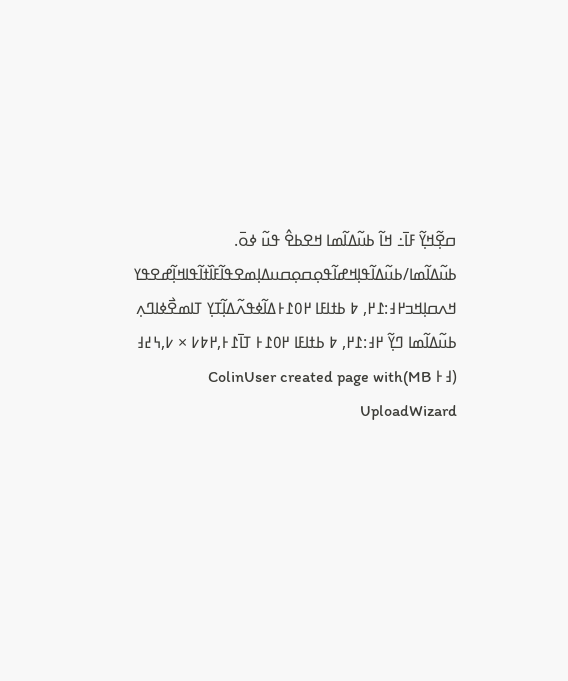ߛߐ߲߬ߞߌ߲߬ ߓߊ߫߸ ߞߊ߬ ߕߎ߬ߡߊ߬ߘߊ ߞߐߕߐ߮ ߟߎ߬ ߦߋ߫.
ߕߎ߬ߡߊ߬ߘߊ/ߕߎ߬ߡߊ߬ߟߊ߲ߞߝߊ߬ߟߋ߲ߛߋ߲ߛߎߡߊ߲ߘߐߟߊ߬ߓߊ߰ߙߊ߬ߟߊߞߊ߲߬ߝߐߟߌ
ߞߍߛߊ߲ߞߏ߂߃:߁߂, ߈ ߕߙߊߓߊ ߂߀߁߅ߡߊ߬ߦߟߍ߬ߡߊ߲߬ߠߌ߲ ߠߊߘߐ߯ߦߊߣߍ߲ ߕߎ߬ߡߊ߬ߘߊ ߣߌ߲߬ ߂߃:߁߂, ߈ ߕߙߊߓߊ ߂߀߁߅ ߠߊ߫߁߅,߂߈߇ × ߇,߆߄߃ (߃߅ MB)ColinUser created page with UploadWizard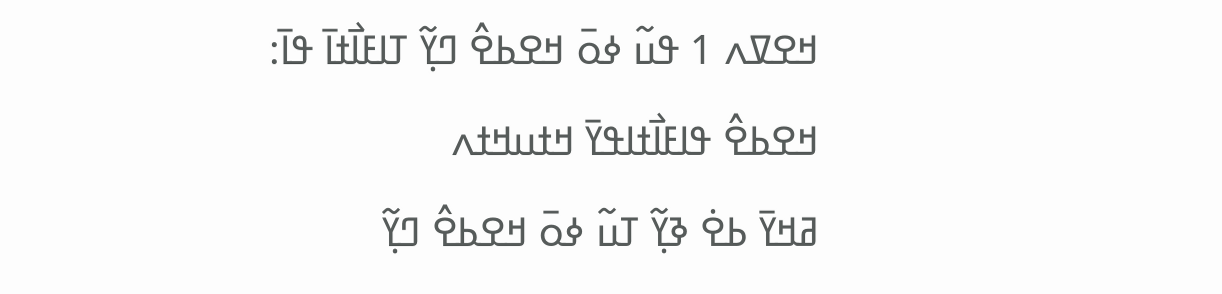ߞߐߜߍ 1 ߟߎ߬ ߦߋ߫ ߞߐߕߐ߮ ߣߌ߲߬ ߠߊߓߊ߯ߙߊ߫ ߟߊ߫:
ߞߐߕߐ߮ ߟߊߓߊ߯ߙߊߟߌ߫ ߞߙߎߞߙߍ
ߥߞߌ߫ ߕߐ߭ ߢߌ߲߬ ߠߎ߬ ߦߋ߫ ߞߐߕߐ߮ ߣߌ߲߬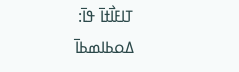ߠߊߓߊ߯ߙߊ߫ ߟߊ߫:
ߡߋߕߊߘߕߊ߫